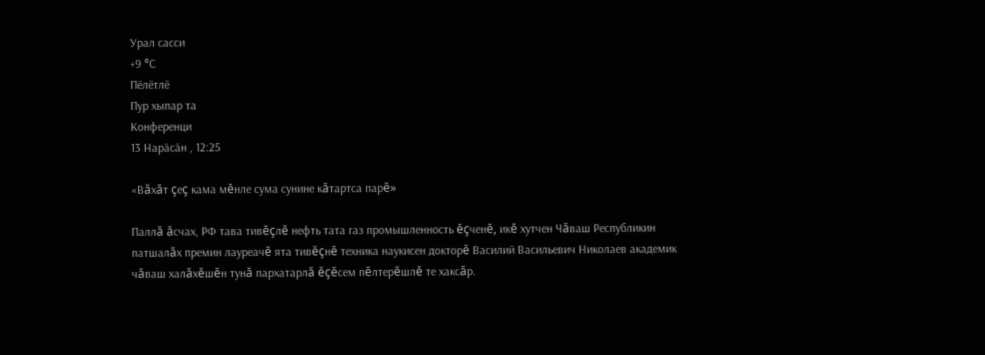Урал сасси
+9 °С
Пӗлӗтлӗ
Пур хыпар та
Конференци
13 Нарӑсӑн , 12:25

«Вăхăт çеç кама мĕнле сума сунине кăтартса парĕ»

Паллă ăсчах, РФ тава тивĕçлĕ нефть тата газ промышленность ĕçченĕ, икĕ хутчен Чăваш Республикин патшалăх премин лауреачĕ ята тивĕçнĕ техника наукисен докторĕ Василий Васильевич Николаев академик чăваш халăхĕшĕн тунă пархатарлă ĕçĕсем пĕлтерĕшлĕ те хаксăр.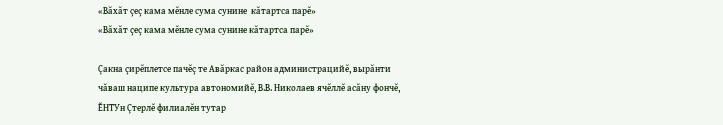«Вăхăт çеç кама мĕнле сума сунине  кăтартса парĕ»
«Вăхăт çеç кама мĕнле сума сунине кăтартса парĕ»

Çакна çирĕплетсе пачĕç те Авăркас район администрацийĕ, вырăнти чăваш наципе культура автономийĕ, В.В. Николаев ячĕллĕ асăну фончĕ, ĔНТУн Çтерлĕ филиалĕн тутар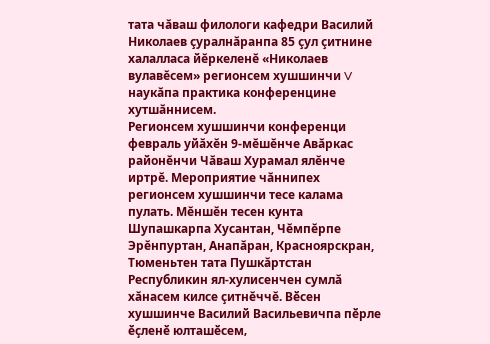тата чăваш филологи кафедри Василий Николаев çуралнăранпа 85 çул çитнине халалласа йĕркеленĕ «Николаев вулавĕсем» регионсем хушшинчи V наукăпа практика конференцине хутшăннисем.
Регионсем хушшинчи конференци февраль уйăхĕн 9-мĕшĕнче Авăркас районĕнчи Чăваш Хурамал ялĕнче иртрĕ. Мероприятие чăннипех регионсем хушшинчи тесе калама пулать. Мĕншĕн тесен кунта Шупашкарпа Хусантан, Чĕмпĕрпе Эрĕнпуртан, Анапăран, Красноярскран, Тюменьтен тата Пушкăртстан Республикин ял-хулисенчен сумлă хăнасем килсе çитнĕччĕ. Вӗсен хушшинче Василий Васильевичпа пӗрле ӗҫленӗ юлташӗсем‚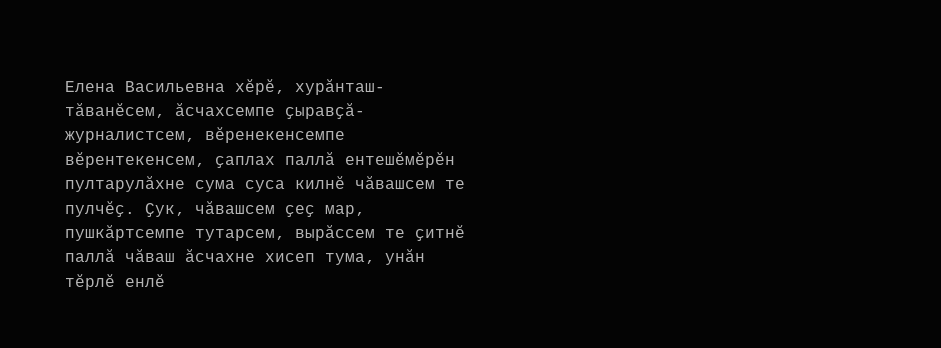Елена Васильевна хӗрӗ‚ хурӑнташ-тӑванӗсем‚ ӑсчахсемпе ҫыравҫӑ- журналистсем‚ вӗренекенсемпе вӗрентекенсем‚ ҫаплах паллӑ ентешӗмӗрӗн пултарулӑхне сума суса килнӗ чӑвашсем те пулчӗҫ. Ҫук‚ чӑвашсем ҫеҫ мар‚ пушкӑртсемпе тутарсем‚ вырӑссем те ҫитнӗ паллӑ чӑваш ӑсчахне хисеп тума‚ унӑн тӗрлӗ енлӗ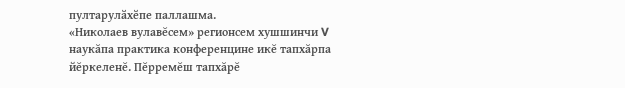пултарулӑхӗпе паллашма.
«Николаев вулавĕсем» регионсем хушшинчи V наукăпа практика конференцине икĕ тапхăрпа йĕркеленĕ. Пĕрремĕш тапхăрĕ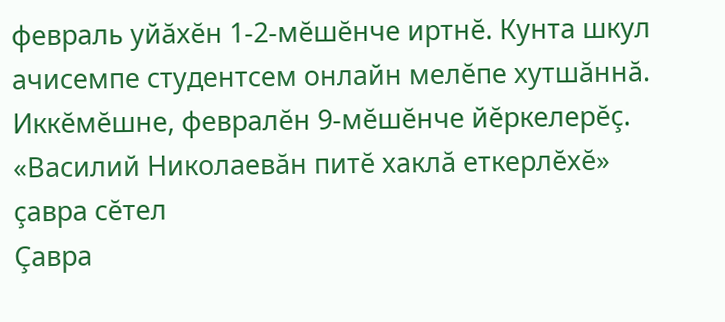февраль уйăхĕн 1-2-мĕшĕнче иртнĕ. Кунта шкул ачисемпе студентсем онлайн мелĕпе хутшăннă. Иккĕмĕшне, февралĕн 9-мĕшĕнче йĕркелерĕç.
«Василий Николаевăн питĕ хаклă еткерлĕхĕ» çавра сĕтел
Çавра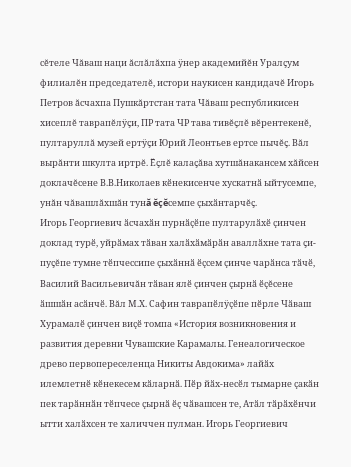сĕтеле Чăваш наци ăслăлăхпа ÿнер академийĕн Уралçум филиалĕн председателĕ, истори наукисен кандидачĕ Игорь Петров ăсчахпа Пушкăртстан тата Чăваш республикисен хисеплĕ таврапĕлÿçи, ПР тата ЧР тава тивĕçлĕ вĕрентекенĕ, пултаруллă музей ертÿçи Юрий Леонтьев ертсе пычĕç. Вăл вырăнти шкулта иртрĕ. Ĕçлĕ калаçăва хутшăнакансем хăйсен доклачĕсене В.В.Николаев кӗнекисенче хускатнӑ ыйтусемпе, унăн чăвашлăхшăн тунă ĕçĕсемпе ҫыхӑнтарчĕç.
Игорь Георгиевич ӑсчахӑн пурнӑҫӗпе пултарулӑхӗ ҫинчен доклад турӗ‚ уйрӑмах тӑван халӑхӑмӑрӑн аваллӑхне тата çи-пуçĕпе тумне тӗпчессипе ҫыхӑннӑ ӗҫсем ҫинче чарӑнса тӑчӗ, Василий Васильевичăн тӑван ялӗ ҫинчен ҫырнӑ ӗҫĕсене ӑшшӑн асӑнчӗ. Вăл М.Х. Сафин таврапӗлÿҫӗпе пӗрле Чӑваш Хурамалӗ ҫинчен виҫӗ томпа «История возникновения и развития деревни Чувашские Карамалы. Генеалогическое древо первопереселенца Никиты Авдокима» лайӑх илемлетнӗ кӗнекесем кӑларнӑ. Пӗр йӑх-несӗл тымарне ҫакӑн пек тарӑннӑн тӗпчесе ҫырнӑ ӗҫ чӑвашсен те‚ Атӑл тӑрӑхӗнчи ытти халӑхсен те халиччен пулман. Игорь Георгиевич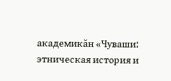академикăн «Чуваши: этническая история и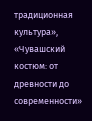традиционная культура», «Чувашский костюм: от древности до современности»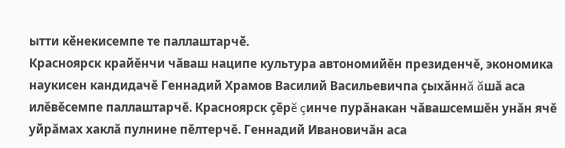ытти кӗнекисемпе те паллаштарчӗ.
Красноярск крайĕнчи чăваш наципе культура автономийĕн президенчĕ, экономика наукисен кандидачĕ Геннадий Храмов Василий Васильевичпа çыхăннă ăшă аса илĕвĕсемпе паллаштарчĕ. Красноярск çĕрĕ çинче пурăнакан чăвашсемшĕн унăн ячĕ уйрăмах хаклă пулнине пĕлтерчĕ. Геннадий Ивановичăн аса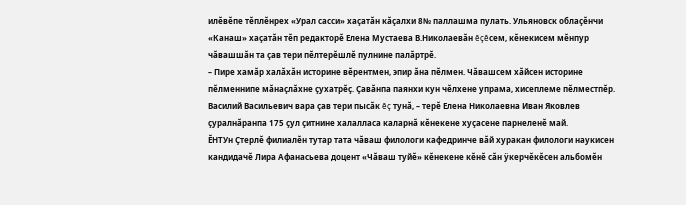илĕвĕпе тĕплĕнрех «Урал сасси» хаçатăн кăçалхи 8№ паллашма пулать. Ульяновск облаçĕнчи «Канаш» хаçатăн тĕп редакторĕ Елена Мустаева В.Николаевăн ĕçĕсем, кĕнекисем мĕнпур чăвашшăн та çав тери пĕлтерĕшлĕ пулнине палăртрĕ.
– Пире хамăр халăхăн историне вĕрентмен, эпир ăна пĕлмен. Чăвашсем хăйсен историне пĕлменнипе мăнаçлăхне çухатрĕç. Çавăнпа паянхи кун чĕлхене упрама, хисеплеме пĕлместпĕр. Василий Васильевич вара çав тери пысăк ĕç тунă, – терĕ Елена Николаевна Иван Яковлев çуралнăранпа 175 çул çитнине халалласа каларнă кĕнекене хуçасене парнеленĕ май.
ĔНТУн Çтерлĕ филиалĕн тутар тата чăваш филологи кафедринче вăй хуракан филологи наукисен кандидачĕ Лира Афанасьева доцент «Чăваш туйĕ» кĕнекене кĕнĕ сăн ÿкерчĕкĕсен альбомĕн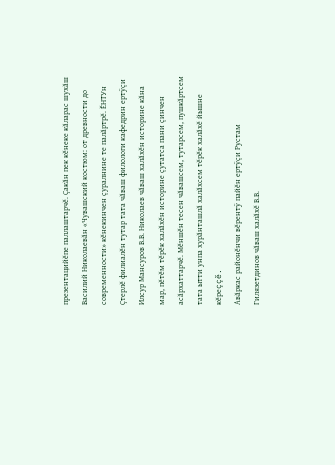презентацийĕпе паллаштарчĕ. Çакăн пек кĕнеке кăларас шухăш Василий Николаевăн «Чувашский костюм: от древности до современности» кĕнекинчен çуралнине те палăртрĕ. ĔНТУн Çтерлĕ филиалĕн тутар тата чăваш филологи кафедрин ертÿçи Илсур Мансуров В.В. Николаев чăваш халăхĕн историне кăна мар, пĕтĕм тĕрĕк халăхĕн историне çутатса пани çинчен асăрхаттарчĕ. Мĕншĕн тесен чăвашсем, тутарсем, пушкăртсем тата ытти унпа хурăнташлă халăхсем тĕрĕк халăхĕ йышне кĕреççĕ.
Авăркас районĕнчи вĕрентÿ пайĕн ертÿçи Рустам Гилязетдинов чăваш халăхĕ В.В.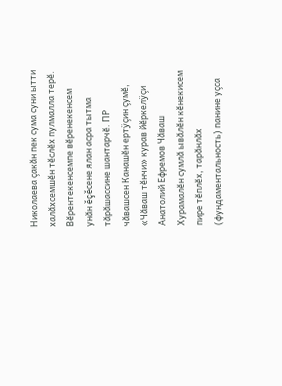Николаева çакăн пек сума суни ытти халăхсемшĕн тĕслĕх пулмалла терĕ. Вĕрентекенсемпе вĕренекенсем унăн ĕçĕсене ялан асра тытма тăрăшассине шантарчĕ. ПР чăвашсен Канашĕн ертÿçин çумĕ, «Чăваш тĕнчи» курав йĕркелÿçи Анатолий Ефремов Чăваш Хурамалĕн сумлă ывăлĕн кĕнекисем пире тĕплĕх, тарăнлăх (фундаментальность) панине уçса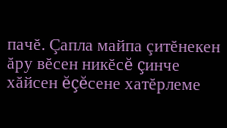пачĕ. Çапла майпа çитĕнекен ăру вĕсен никĕсĕ çинче хăйсен ĕçĕсене хатĕрлеме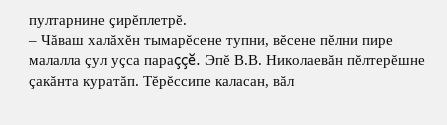пултарнине çирĕплетрĕ.
– Чăваш халăхĕн тымарĕсене тупни, вĕсене пĕлни пире малалла çул уçса параççĕ. Эпĕ В.В. Николаевăн пĕлтерĕшне çакăнта куратăп. Тĕрĕссипе каласан, вăл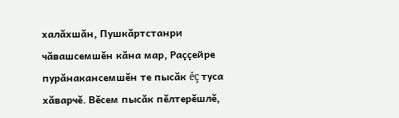халăхшăн, Пушкăртстанри чăвашсемшĕн кăна мар, Раççейре пурăнакансемшĕн те пысăк ĕç туса хăварчĕ. Вĕсем пысăк пĕлтерĕшлĕ,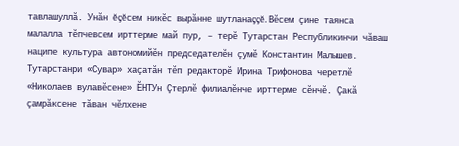тавлашуллă. Унăн ĕçĕсем никĕс вырăнне шутланаççĕ. Вĕсем çине таянса малалла тĕпчевсем ирттерме май пур, – терĕ Тутарстан Республикинчи чăваш наципе культура автономийĕн председателĕн çумĕ Константин Малышев.
Тутарстанри «Сувар» хаçатăн тĕп редакторĕ Ирина Трифонова черетлĕ «Николаев вулавĕсене» ĔНТУн Çтерлĕ филиалĕнче ирттерме сĕнчĕ. Çакă çамрăксене тăван чĕлхене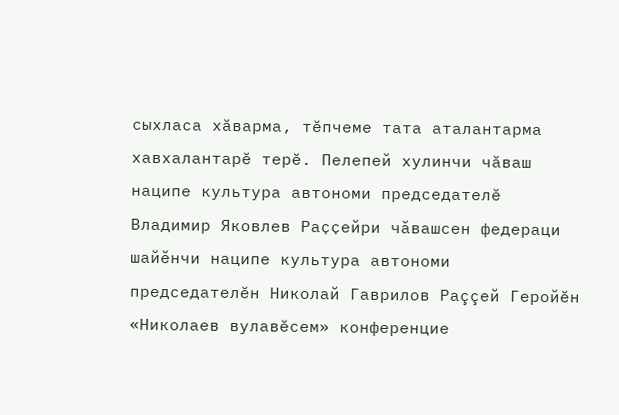сыхласа хăварма, тĕпчеме тата аталантарма хавхалантарĕ терĕ. Пелепей хулинчи чăваш наципе культура автономи председателĕ Владимир Яковлев Раҫҫейри чӑвашсен федераци шайӗнчи наципе культура автономи председателĕн Николай Гаврилов Раççей Геройĕн «Николаев вулавĕсем» конференцие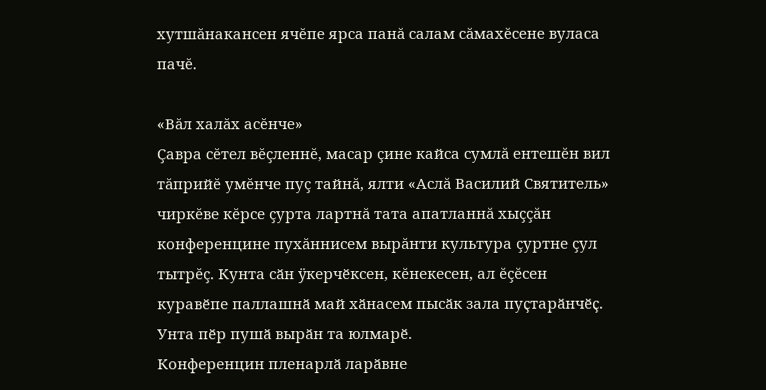хутшăнакансен ячĕпе ярса панă салам сăмахĕсене вуласа пачĕ.

«Вăл халăх асĕнче»
Çавра сĕтел вĕçленнĕ, масар çине кайса сумлă ентешĕн вил тăприйĕ умĕнче пуç тайнă, ялти «Аслă Василий Святитель» чиркĕве кĕрсе çурта лартнă тата апатланнă хыççăн конференцине пухăннисем вырăнти культура çуртне çул тытрĕç. Кунта сӑн ÿкерчӗксен, кĕнекесен, ал ĕçĕсен куравӗпе паллашнӑ май хӑнасем пысӑк зала пуҫтарӑнчӗҫ. Унта пӗр пушӑ вырӑн та юлмарӗ.
Конференцин пленарлӑ ларӑвне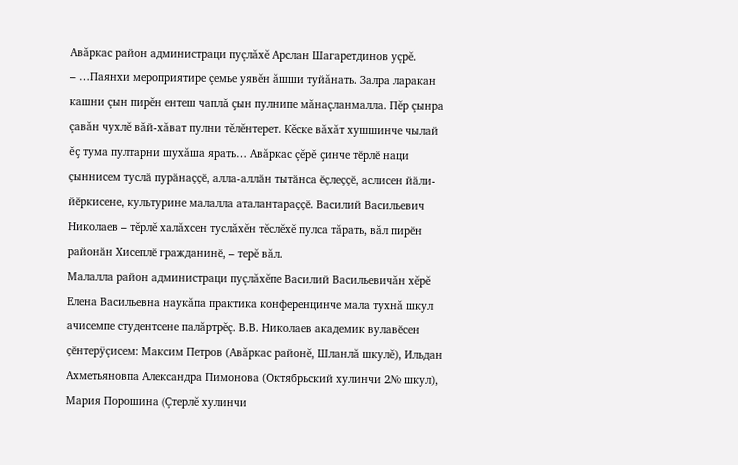Авăркас район администраци пуçлăхĕ Арслан Шагаретдинов уçрĕ.
– …Паянхи мероприятире çемье уявĕн ăшши туйăнать. Залра ларакан кашни çын пирĕн ентеш чаплă çын пулнипе мăнаçланмалла. Пĕр çынра çавăн чухлĕ вăй-хăват пулни тĕлĕнтерет. Кĕске вăхăт хушшинче чылай ĕç тума пултарни шухăша ярать… Авăркас çĕрĕ çинче тӗрлӗ наци ҫыннисем туслӑ пурӑнаҫҫӗ‚ алла-аллӑн тытӑнса ӗҫлеҫҫӗ‚ аслисен йӑли-йӗркисене‚ культурине малалла аталантараҫҫӗ. Василий Васильевич Николаев – тĕрлĕ халăхсен туслăхĕн тĕслĕхĕ пулса тăрать, вăл пирӗн районӑн Хисеплӗ гражданинӗ, – терĕ вăл.
Малалла район администраци пуçлăхĕпе Василий Васильевичăн хĕрĕ Елена Васильевна наукăпа практика конференцинче мала тухнă шкул ачисемпе студентсене палăртрĕç. В.В. Николаев академик вулавӗсен ҫӗнтерÿçисем: Максим Петров (Авăркас районĕ, Шланлă шкулĕ), Ильдан Ахметьяновпа Александра Пимонова (Октябрьский хулинчи 2№ шкул), Мария Порошина (Çтерлĕ хулинчи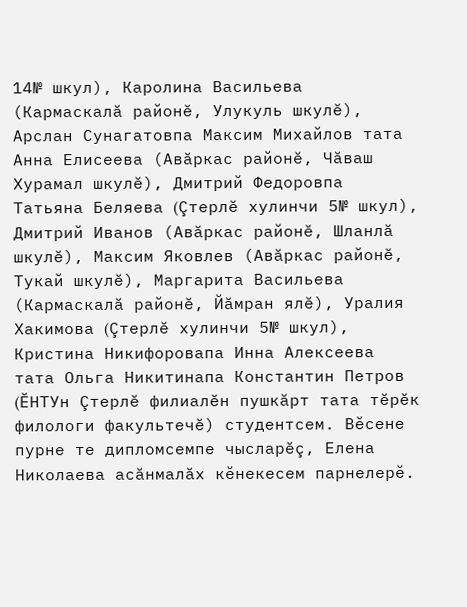14№ шкул), Каролина Васильева (Кармаскалă районĕ, Улукуль шкулĕ), Арслан Сунагатовпа Максим Михайлов тата Анна Елисеева (Авăркас районĕ, Чăваш Хурамал шкулĕ), Дмитрий Федоровпа Татьяна Беляева (Çтерлĕ хулинчи 5№ шкул), Дмитрий Иванов (Авăркас районĕ, Шланлă шкулĕ), Максим Яковлев (Авăркас районĕ, Тукай шкулĕ), Маргарита Васильева (Кармаскалă районĕ, Йăмран ялĕ), Уралия Хакимова (Çтерлĕ хулинчи 5№ шкул), Кристина Никифоровапа Инна Алексеева тата Ольга Никитинапа Константин Петров (ĔНТУн Çтерлĕ филиалĕн пушкăрт тата тĕрĕк филологи факультечĕ) студентсем. Вӗсене пурне те дипломсемпе чысларĕç‚ Елена Николаева асăнмалăх кӗнекесем парнелерӗ.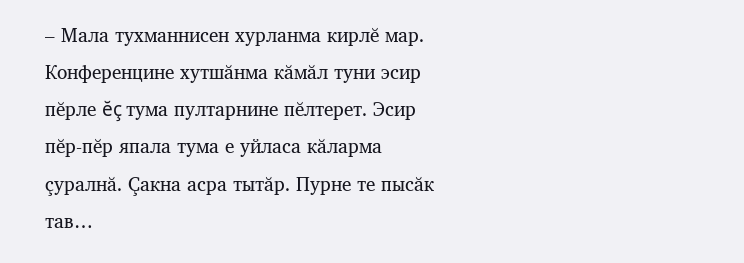– Мала тухманнисен хурланма кирлĕ мар. Конференцине хутшăнма кăмăл туни эсир пĕрле ĕç тума пултарнине пĕлтерет. Эсир пĕр-пĕр япала тума е уйласа кăларма çуралнă. Çакна асра тытăр. Пурне те пысăк тав…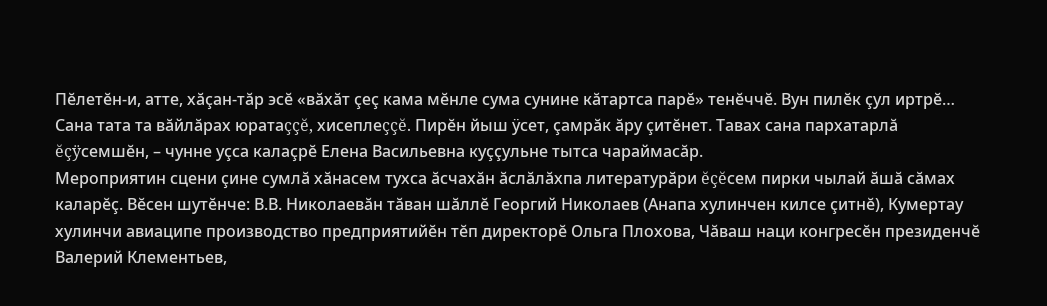Пĕлетĕн-и, атте, хăçан-тăр эсĕ «вăхăт çеç кама мĕнле сума сунине кăтартса парĕ» тенĕччĕ. Вун пилĕк çул иртрĕ… Сана тата та вăйлăрах юратаççĕ, хисеплеççĕ. Пирĕн йыш ÿсет, çамрăк ăру çитĕнет. Тавах сана пархатарлă ĕçÿсемшĕн, – чунне уçса калаçрĕ Елена Васильевна куççульне тытса чараймасăр.
Мероприятин сцени çине сумлă хăнасем тухса ăсчахăн ăслăлăхпа литературăри ĕçĕсем пирки чылай ăшă сăмах каларĕç. Вĕсен шутĕнче: В.В. Николаевăн тăван шăллĕ Георгий Николаев (Анапа хулинчен килсе çитнĕ), Кумертау хулинчи авиаципе производство предприятийĕн тĕп директорĕ Ольга Плохова, Чăваш наци конгресĕн президенчĕ Валерий Клементьев,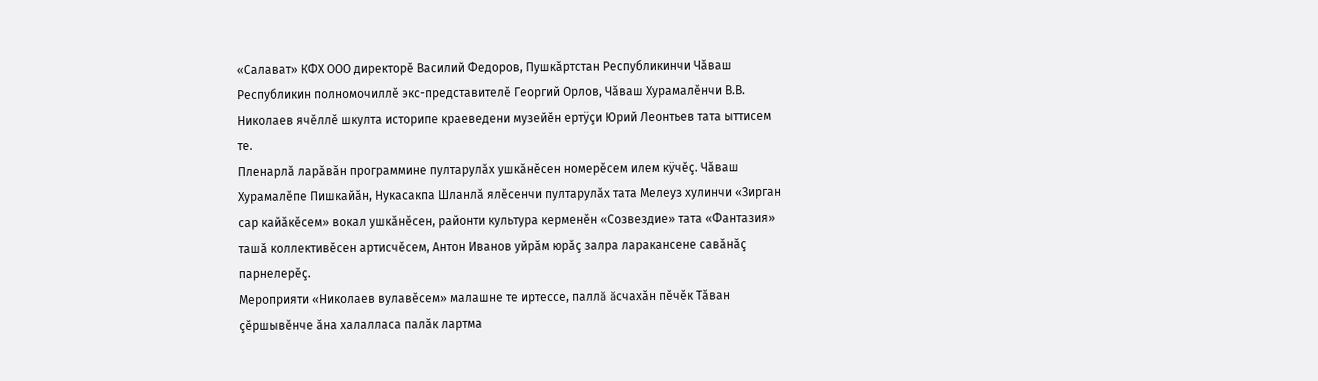«Салават» КФХ ООО директорĕ Василий Федоров, Пушкăртстан Республикинчи Чăваш Республикин полномочиллĕ экс-представителĕ Георгий Орлов, Чăваш Хурамалĕнчи В.В. Николаев ячĕллĕ шкулта историпе краеведени музейĕн ертÿçи Юрий Леонтьев тата ыттисем те.
Пленарлă ларăвăн программине пултарулăх ушкăнĕсен номерĕсем илем кÿчĕç. Чăваш Хурамалĕпе Пишкайăн, Нукасакпа Шланлă ялĕсенчи пултарулăх тата Мелеуз хулинчи «Зирган сар кайăкĕсем» вокал ушкăнĕсен, районти культура керменĕн «Созвездие» тата «Фантазия» ташă коллективĕсен артисчĕсем, Антон Иванов уйрăм юрăç залра ларакансене савăнăç парнелерĕç.
Мероприяти «Николаев вулавĕсем» малашне те иртессе, паллă ăсчахăн пĕчĕк Тăван çĕршывĕнче ăна халалласа палăк лартма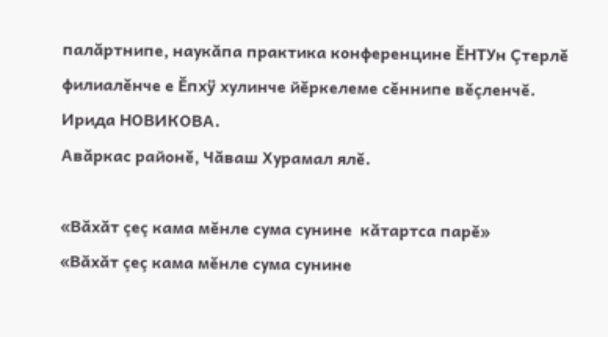палăртнипе, наукăпа практика конференцине ĔНТУн Çтерлĕ филиалĕнче е Ĕпхÿ хулинче йĕркелеме сĕннипе вĕçленчĕ.
Ирида НОВИКОВА.
Авăркас районĕ, Чăваш Хурамал ялĕ.

«Вăхăт çеç кама мĕнле сума сунине  кăтартса парĕ»
«Вăхăт çеç кама мĕнле сума сунине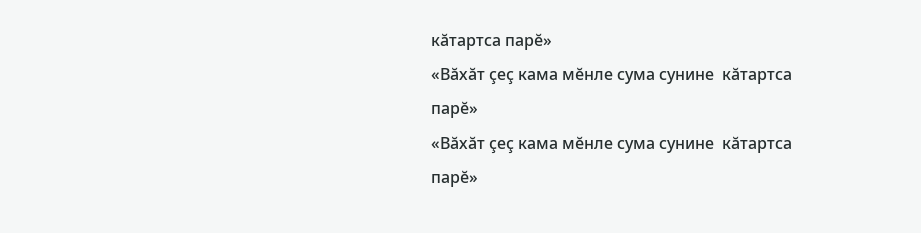кăтартса парĕ»
«Вăхăт çеç кама мĕнле сума сунине  кăтартса парĕ»
«Вăхăт çеç кама мĕнле сума сунине  кăтартса парĕ»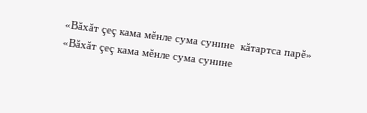«Вăхăт çеç кама мĕнле сума сунине  кăтартса парĕ»
«Вăхăт çеç кама мĕнле сума сунине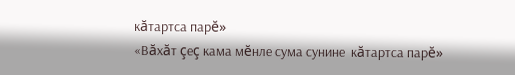кăтартса парĕ»
«Вăхăт çеç кама мĕнле сума сунине  кăтартса парĕ»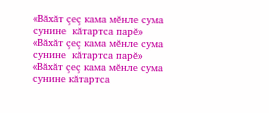«Вăхăт çеç кама мĕнле сума сунине  кăтартса парĕ»
«Вăхăт çеç кама мĕнле сума сунине  кăтартса парĕ»
«Вăхăт çеç кама мĕнле сума сунине кăтартса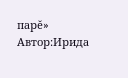парĕ»
Автор:Ирида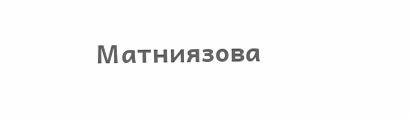Матниязова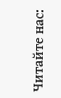Читайте нас: